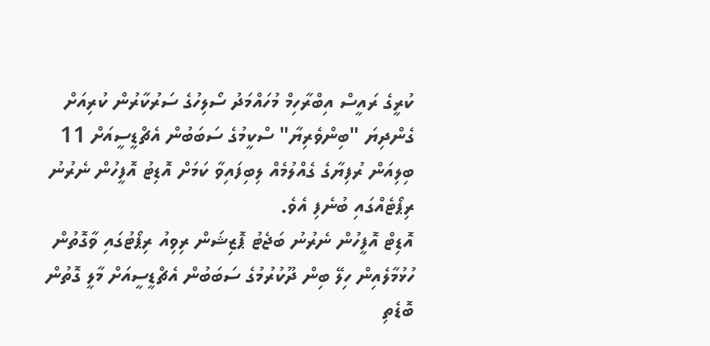ކުރީގެ ރައީސް އިބްރާހިމް މުހައްމަދު ސޯލިހުގެ ސަރުކާރުން ކުރިއަށް ގެންދިޔަ "ބިންވެރިޔާ" ސްކީމުގެ ސަބަބުން އެޗްޑީސީއަށް 11 ބިލިއަން ރުފިޔާގެ ގެއްލުމެއް ލިބިފައިވާ ކަމަށް އޮޑިޓު އޮފީހުން ނެރުނު ރިޕޯޓެއްގައި ބުނެފި އެވެ.
އޮޑިޓް އޮފީހުން ނެރުނު ބަޖެޓު ޕޮޒިޝަން ރިވިއު ރިޕޯޓުގައި ވާގޮތުން ހުޅުމާލެއިން ހިލޭ ބިން ދޫކުރުމުގެ ސަބަބުން އެޗްޑީސީއަށް މާލީ ގޮތުން ބޮޑެތި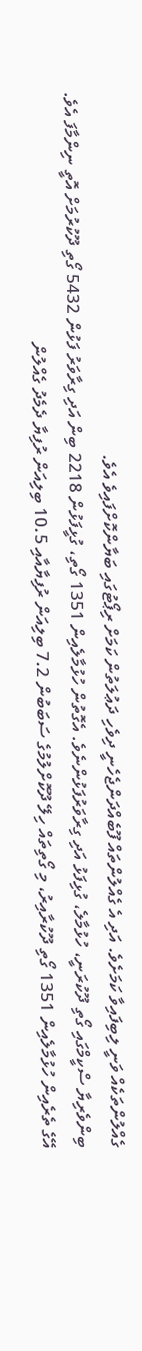ގެއްލުންތަކެއް ވަނީ ލިބިފައިވާ ކަމަށެވެ. އަދި އެ ގެއްލުންތައް ފޫބެއްދަންޖެހެނީ ދިވެހި ދަޢުލަތުން ކަމަށް ރިޕޯޓުގައި ބަޔާންކޮށްފައިވެ އެވެ.
ބިންވެރިޔާ ސްކީމްގައި ގޯތި ދޫކުރަނީ، ހުޅުމާލެ، ގުޅިފަޅު އަދި ގިރާވަރުފަޅުންނެވެ. އެގޮތުން ހުޅުމާލެއިން 1351 ގޯތި، ގުޅީފަޅުން 2218 ބިން އަދި ގިރާވަރު ފަޅުން 5432 ގޯތި ދޫކުރުމަށް އޮތީ ނިންމާފަ އެވެ.
އޭގެ ތެރެއިން ހުޅުމާލެއިން 1351 ގޯތި ދޫކުރާއިރު، މި ގޯތިތައް ހިލޭ ދޫކޮށްލުމުގެ ސަބަބުން 7.2 ބިލިއަން ރުފިޔާއާއި 10.5 ބިލިއަން ރުފިޔާ ދެމެދު ގެއްލުން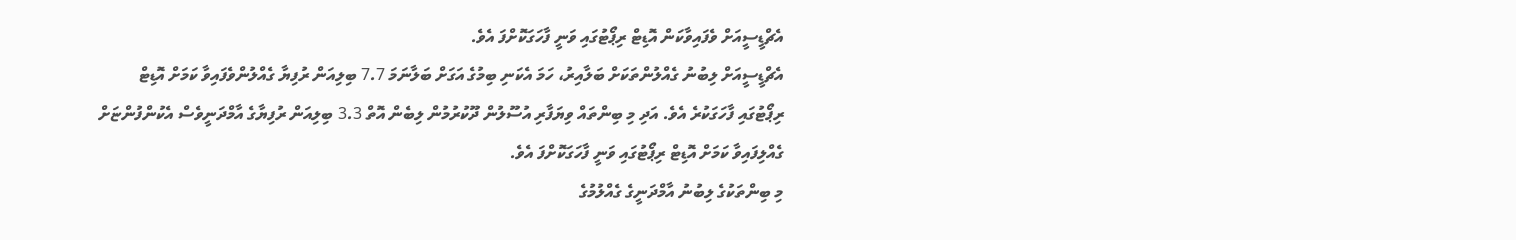އެޗްޑީސީއަށް ވެފައިވާކަން އޮޑިޓް ރިޕޯޓުގައި ވަނީ ފާހަގަކޮށްފަ އެވެ.
އެޗްޑީސީއަށް ލިބުނު ގެއްލުންތަކަށް ބަލާއިރު، ހަމަ އެކަނި ބިމުގެ އަގަށް ބަލާނަމަ 7.7 ބިލިއަން ރުފިޔާ ގެއްލުންވެފައިވާ ކަމަށް އޮޑިޓް ރިޕޯޓުގައި ފާހަގަކުރެ އެވެ. އަދި މި ބިންތައް ވިޔަފާރި އުސޫލުން ދޫކުރުމުން ލިބެން އޮތް 3.3 ބިލިއަން ރުފިޔާގެ އާމްދަނީވެސް އެކުންފުންޏަށް ގެއްލިފައިވާ ކަމަށް އޮޑިޓް ރިޕޯޓުގައި ވަނީ ފާހަގަކޮށްފަ އެވެ.
މި ބިންތަކުގެ ލިބުނު އާމްދަނީގެ ގެއްލުމުގެ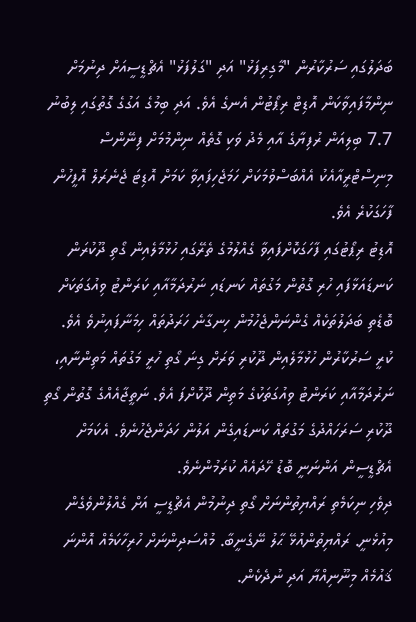ބަދަލުގައި ސަރުކާރުން "މާގިރިފަޅު" އަދި "ގަލުފަޅު" އެޗްޑީސީއަށް ދިނުމަށް ނިންމާފައިވާކަން އޮޑިޓް ރިޕޯޓުން އެނގެ އެވެ. އަދި ބިމުގެ އަގުގެ ގޮތުގައި ލިބުނު 7.7 ބިލިއަން ރުފިޔާގެ އާއި މެދު ވަކި ގޮތެއް ނިންމުމަށް ފިނޭންސް މިނިސްޓްރީއާއެކު އެއްބަސްވުމަކަށް ހަމަޖެހިފައިވާ ކަމަށް އޮޑިޓަ ޖެނެރަލް އޮފީހުން ފާހަގަކުރެ އެވެ.
އޮޑިޓު ރިޕޯޓުގައި ފާހަގަކޮށްފައިވާ ގެއްލުމުގެ ތެރޭގައި ހުޅުމާލެއިން ގޯތި ދޫކުރަން ކަނޑައަޅާފައި ހުރި ގޮތުން މަގުތައް ކަނޑައި ނަރުދަމާއާއި ކަރަންޓު ވިއުގަތަކަށް ބޮޑެތި ބަދަލުތަކެއް ގެންނަންޖެހުމުން ހިނގާނެ ހަރަދުތައް ހިމަނާފައިނުވެ އެވެ.
ކުރީ ސަރުކާރުން ހުޅުމާލެއިން ދޫކުރި ވަރަށް ގިނަ ގޯތި ހުރީ މަގުތައް މަތިންނާއި، ނަރުދަމާއާއި ކަރަންޓު ވިއުގަތަކުގެ މަތިން ދޫކޮށްފަ އެވެ. ނަތީޖާއެއްގެ ގޮތުން ގޯތި ދޫކުރި ސަރަހައްދުގެ މަގުތައް ކަނޑައިގެން އަލުން ހަދަންޖެހުނެވެ. އެކަމަށް އެޗްޑީސީން އަންނަނީ ބޮޑު ހޭދައެއް ކުރަމުންނެވެ.
ދިވެހި ނިކަމެތި ރައްޔިތުންނަށް ގޯތި ދިނުމުން އެޗްޑީސީ އަށް ގެއްލުންވެގެން މިއުޅެނީ. ރައްޔިތުންއުޅޭ ޙާލު ނޭގެނީބާ. މުއްސަދިންނަށް ހުރިހާކަމެއް އޮންނަ ޤައުމެއް މިނޫނިއްޔާ އަދި ނުދެކެން.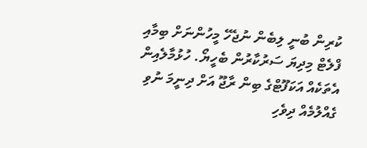ކުރިން ބުނީ ލިބެން ނުޖެހޭ މީހުންނަށް ބިމާއި ފްލެޓް މިދިޔަ ސަރުކާރުން ބެހީޔޯ. ހުޅުމާލެއިން އެތަކެއް އަކަފޫޓްގެ ބިން ރާޖޫ އަށް ދިނީމަ ނުވި ގެއްލުމެއް ދިވެހި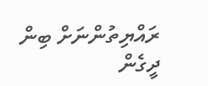ރައްޔިތުންނަށް ބިން ދީގެން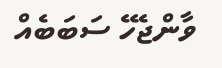ވާންޖެހޭ ސަބަބެއް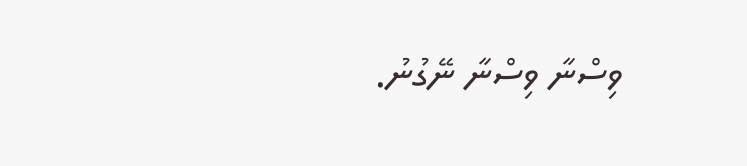ވިސްނާ ވިސްނާ ނޭގުނު.